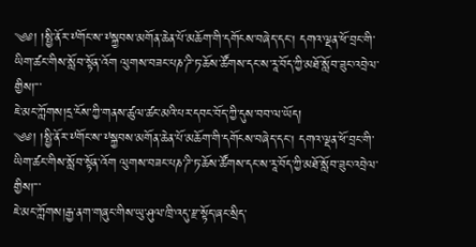༄༅། །སྤྱི་ནོར་༸གོང་ས་༸སྐྱབས་མགོན་ཆེན་པོ་མཆོག་གི་དགོངས་བཞེད་དང། དགའ་ལྡན་ཕོ་བྲང་གི་ཡིག་ཚང་གིས་སློབ་སྟོན་འོག ལུགས་བཟང་པཎ་ཌི་ཏ་ཆོས་ཚོགས་དང་ས་རཱ་བོད་ཀྱི་མཐོ་སློབ་ཟུང་འབྲེལ་གྱིས།་་་
ཇེ་མང་ཀློགས།དྲ་ངོས་ཀྱི་གནས་ཚུལ་ཚང་མའི་པར་དབང་བོད་ཀྱི་དུས་བབ་ལ་ཡོད།
༄༅། །སྤྱི་ནོར་༸གོང་ས་༸སྐྱབས་མགོན་ཆེན་པོ་མཆོག་གི་དགོངས་བཞེད་དང། དགའ་ལྡན་ཕོ་བྲང་གི་ཡིག་ཚང་གིས་སློབ་སྟོན་འོག ལུགས་བཟང་པཎ་ཌི་ཏ་ཆོས་ཚོགས་དང་ས་རཱ་བོད་ཀྱི་མཐོ་སློབ་ཟུང་འབྲེལ་གྱིས།་་་
ཇེ་མང་ཀློགས།རྒྱ་ནག་གཞུང་གིས་ཡུ་ཤུལ་ཁྲི་འདུ་རྫ་སྟོད་ཞང་སྲིད་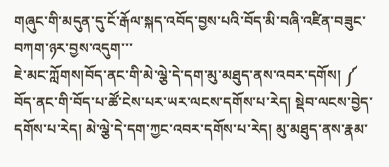གཞུང་གི་མདུན་དུ་ངོ་རྒོལ་སྐད་འབོད་བྱས་པའི་བོད་མི་བཞི་འཛིན་བཟུང་བཀག་ཉར་བྱས་འདུག་་་
ཇེ་མང་ཀློགས།བོད་ནང་གི་མེ་ལྕེ་དེ་དག་མུ་མཐུད་ནས་འབར་དགོས། ༼ བོད་ནང་གི་བོད་པ་ཚོ་ངེས་པར་ཡར་ལངས་དགོས་པ་རེད། སྡེབ་ལངས་བྱེད་དགོས་པ་རེད། མེ་ལྕེ་དེ་དག་ཀྱང་འབར་དགོས་པ་རེད། མུ་མཐུད་ནས་རྣམ་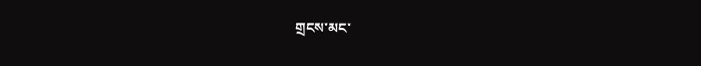གྲངས་མང་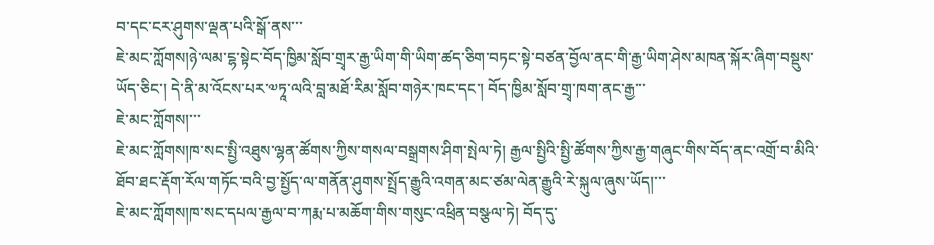བ་དང་ངར་ཤུགས་ལྡན་པའི་སྒོ་ནས་་་
ཇེ་མང་ཀློགས།ཉེ་ལམ་ངྷ་སྟེང་བོད་ཁྱིམ་སློབ་གྲྭར་རྒྱ་ཡིག་གི་ཡིག་ཚད་ཅིག་བཏང་སྟེ་བཙན་བྱོལ་ནང་གི་རྒྱ་ཡིག་ཤེས་མཁན་སྐོར་ཞིག་བསྡུས་ཡོད་ཅིང་། དེ་ནི་མ་འོངས་པར་༧ཏཱ་ལའི་བླ་མཐོ་རིམ་སློབ་གཉེར་ཁང་དང་། བོད་ཁྱིམ་སློབ་གྲྭ་ཁག་ནང་རྒྱ་་་
ཇེ་མང་ཀློགས།་་་
ཇེ་མང་ཀློགས།ཁ་སང་སྤྱི་འཐུས་ལྷན་ཚོགས་ཀྱིས་གསལ་བསྒྲགས་ཤིག་སྤེལ་ཏེ། རྒྱལ་སྤྱིའི་སྤྱི་ཚོགས་ཀྱིས་རྒྱ་གཞུང་གིས་བོད་ནང་འགྲོ་བ་མིའི་ཐོབ་ཐང་རྡོག་རོལ་གཏོང་བའི་བྱ་སྤྱོད་ལ་གནོན་ཤུགས་སྤྲོད་རྒྱུའི་འགན་མང་ཙམ་ལེན་རྒྱུའི་རེ་སྐུལ་ཞུས་ཡོད།་་་
ཇེ་མང་ཀློགས།ཁ་སང་དཔལ་རྒྱལ་བ་ཀརྨ་པ་མཆོག་གིས་གསུང་འཕྲིན་བསྩལ་ཏེ། བོད་དུ་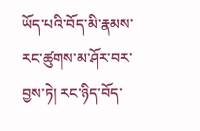ཡོད་པའི་བོད་མི་རྣམས་རང་ཚུགས་མ་ཤོར་བར་བྱས་ཏེ། རང་ཉིད་བོད་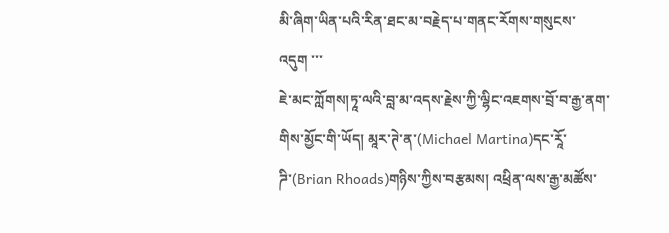མི་ཞིག་ཡིན་པའི་རིན་ཐང་མ་བརྗེད་པ་གནང་རོགས་གསུངས་འདུག ་་་
ཇེ་མང་ཀློགས།ཏཱ་ལའི་བླ་མ་འདས་རྗེས་ཀྱི་ལྷིང་འཇགས་བྲོ་བ་རྒྱ་ནག་གིས་མྱོང་གི་ཡོད། མཱར་ཊེ་ན་(Michael Martina)དང་རཱོ་ཌི་(Brian Rhoads)གཉིས་ཀྱིས་བརྩམས། འཕྲིན་ལས་རྒྱ་མཚོས་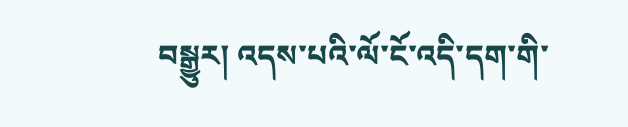བསྒྱུར། འདས་པའི་ལོ་ངོ་འདི་དག་གི་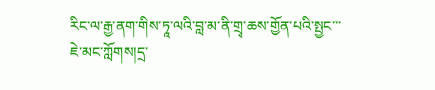རིང་ལ་རྒྱ་ནག་གིས་ཏཱ་ལའི་བླ་མ་ནི་གྲྭ་ཆས་གྱོན་པའི་སྤྱང་་་
ཇེ་མང་ཀློགས།དྲ་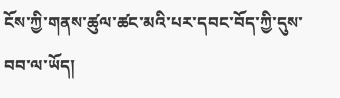ངོས་ཀྱི་གནས་ཚུལ་ཚང་མའི་པར་དབང་བོད་ཀྱི་དུས་བབ་ལ་ཡོད།